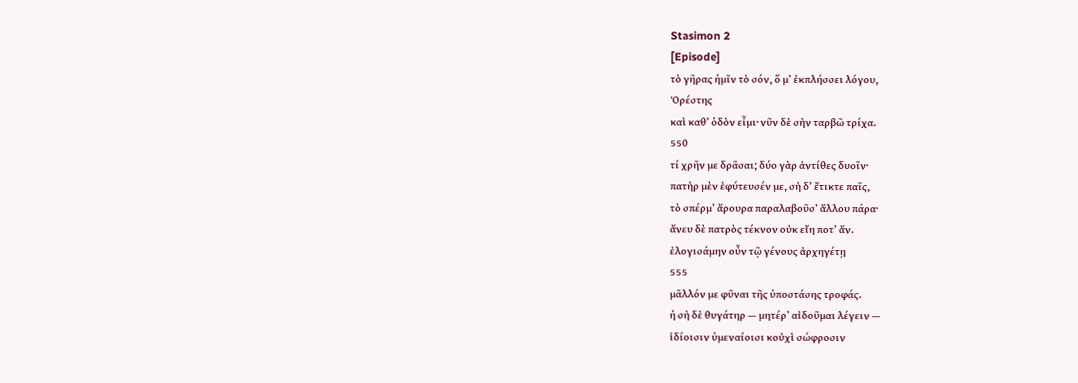Stasimon 2
[Episode]
τὸ γῆρας ἡμῖν τὸ σόν, ὅ μʼ ἐκπλήσσει λόγου,
Ὀρέστης
καὶ καθʼ ὁδὸν εἶμι· νῦν δὲ σὴν ταρβῶ τρίχα.
550
τί χρῆν με δρᾶσαι; δύο γὰρ ἀντίθες δυοῖν·
πατὴρ μὲν ἐφύτευσέν με, σὴ δʼ ἔτικτε παῖς,
τὸ σπέρμʼ ἄρουρα παραλαβοῦσʼ ἄλλου πάρα·
ἄνευ δὲ πατρὸς τέκνον οὐκ εἴη ποτʼ ἄν.
ἐλογισάμην οὖν τῷ γένους ἀρχηγέτῃ
555
μᾶλλόν με φῦναι τῆς ὑποστάσης τροφάς.
ἡ σὴ δὲ θυγάτηρ — μητέρʼ αἰδοῦμαι λέγειν —
ἰδίοισιν ὑμεναίοισι κοὐχὶ σώφροσιν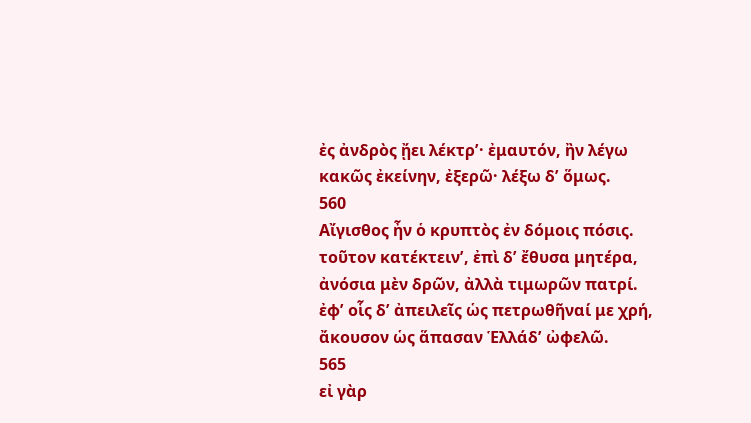ἐς ἀνδρὸς ᾔει λέκτρʼ· ἐμαυτόν, ἢν λέγω
κακῶς ἐκείνην, ἐξερῶ· λέξω δʼ ὅμως.
560
Αἴγισθος ἦν ὁ κρυπτὸς ἐν δόμοις πόσις.
τοῦτον κατέκτεινʼ, ἐπὶ δʼ ἔθυσα μητέρα,
ἀνόσια μὲν δρῶν, ἀλλὰ τιμωρῶν πατρί.
ἐφʼ οἷς δʼ ἀπειλεῖς ὡς πετρωθῆναί με χρή,
ἄκουσον ὡς ἅπασαν Ἑλλάδʼ ὠφελῶ.
565
εἰ γὰρ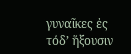γυναῖκες ἐς τόδʼ ἥξουσιν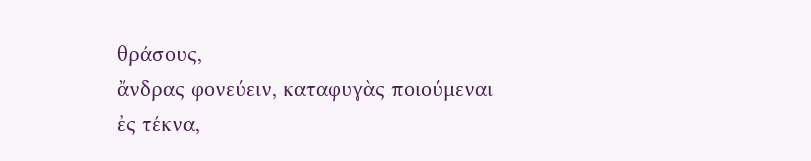θράσους,
ἄνδρας φονεύειν, καταφυγὰς ποιούμεναι
ἐς τέκνα,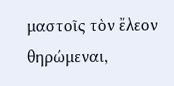μαστοῖς τὸν ἔλεον θηρώμεναι,